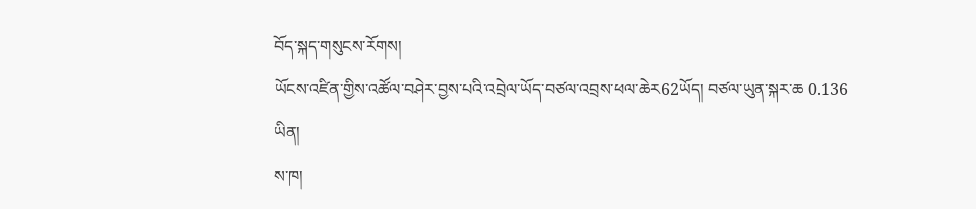བོད་སྐད་གསུངས་རོགས།
ཡོངས་འཛིན་གྱིས་འཚོལ་བཤེར་བྱས་པའི་འབྲེལ་ཡོད་བཙལ་འབྲས་ཕལ་ཆེར62ཡོད། བཙལ་ཡུན་སྐར་ཆ 0.136
ཡིན།
ས་ཁ།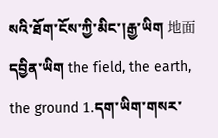སའི་ཐོག་ངོས་ཀྱི་མིང་།རྒྱ་ཡིག 地面 དབྱིན་ཡིག the field, the earth, the ground 1.དག་ཡིག་གསར་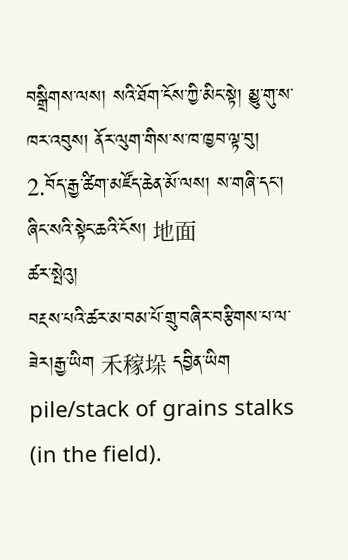བསྒྲིགས་ལས། སའི་ཐོག་ངོས་ཀྱི་མིང་སྟེ། མྱུ་གུ་ས་ཁར་འབུས། ནོར་ལུག་གིས་ས་ཁ་ཁྱབ་ལྟ་བུ། 2.བོད་རྒྱ་ཚིག་མཛོད་ཆེན་མོ་ལས། ས་གཞི་དང་། ཞིང་སའི་སྟེང་ཆའི་ངོས། 地面
ཚར་སྤེའུ།
བརྔས་པའི་ཚར་མ་བམ་པོ་གྲུ་བཞིར་བརྩིགས་པ་ལ་ཟེར།རྒྱ་ཡིག 禾稼垛 དབྱིན་ཡིག pile/stack of grains stalks (in the field).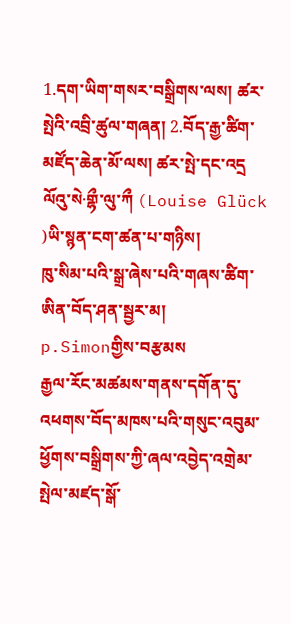1.དག་ཡིག་གསར་བསྒྲིགས་ལས། ཚར་སྤེའི་འབྲི་ཚུལ་གཞན། 2.བོད་རྒྱ་ཚིག་མཛོད་ཆེན་མོ་ལས། ཚར་སྤེ་དང་འདྲ
ལོའུ་སེ·གྷྀ་ལུ་ཀྀ (Louise Glück )ཡི་སྙན་ངག་ཚན་པ་གཉིས།
ཁུ་སིམ་པའི་སྒྲ་ཞེས་པའི་གཞས་ཚིག་ཨིན་བོད་ཤན་སྦྱར་མ།
p.Simonགྱིས་བརྩམས
རྒྱལ་རོང་མཚམས་གནས་དགོན་དུ་འཕགས་བོད་མཁས་པའི་གསུང་འབུམ་ཕྱོགས་བསྒྲིགས་ཀྱི་ཞལ་འབྱེད་འགྲེམ་སྤེལ་མཛད་སྒོ་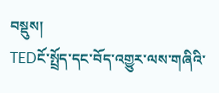བསྡུས།
TEDངོ་སྤྲོད་དང་བོད་འགྱུར་ལས་གཞིའི་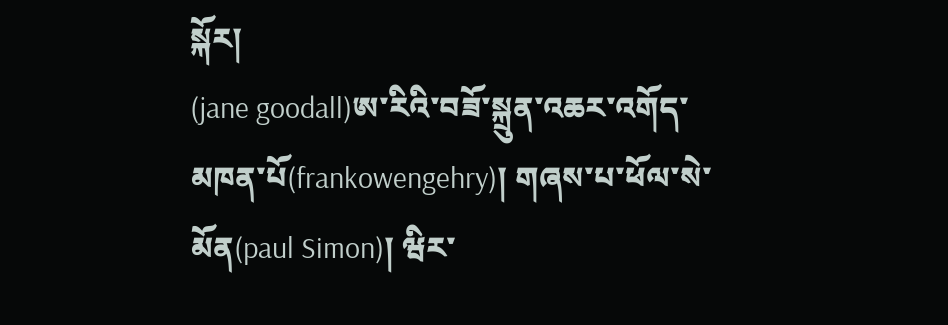སྐོར།
(jane goodall)ཨ་རིའི་བཟོ་སྐྲུན་འཆར་འགོད་མཁན་པོ(frankowengehry)། གཞས་པ་ཕོལ་སེ་མོན(paul Simon)། ཝིར་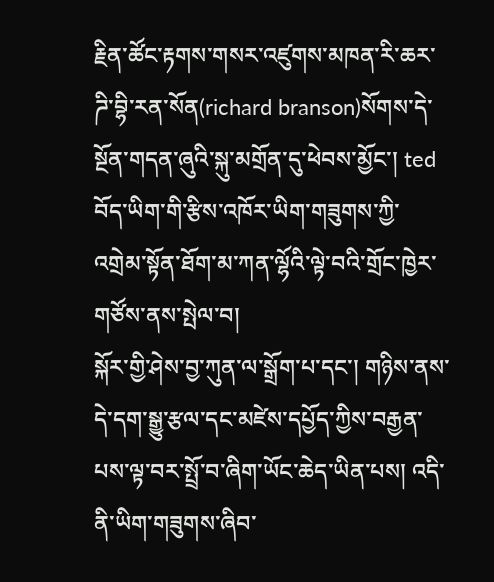རྗིན་ཚོང་རྟགས་གསར་འཛུགས་མཁན་རི་ཆར་ཌི་བྷི་རན་སོན(richard branson)སོགས་དེ་སྔོན་གདན་ཞུའི་སྐུ་མགྲོན་དུ་ཕེབས་མྱོང་། ted
བོད་ཡིག་གི་རྩིས་འཁོར་ཡིག་གཟུགས་ཀྱི་འགྲེམ་སྟོན་ཐོག་མ་ཀན་ལྷོའི་ལྟེ་བའི་གྲོང་ཁྱེར་གཙོས་ནས་སྤེལ་བ།
སྐོར་གྱི་ཤེས་བྱ་ཀུན་ལ་སྒྲོག་པ་དང་། གཉིས་ནས་དེ་དག་སྒྱུ་རྩལ་དང་མཛེས་དཔྱོད་ཀྱིས་བརྒྱན་པས་ལྟ་བར་སྤྲོ་བ་ཞིག་ཡོང་ཆེད་ཡིན་པས། འདི་ནི་ཡིག་གཟུགས་ཞིབ་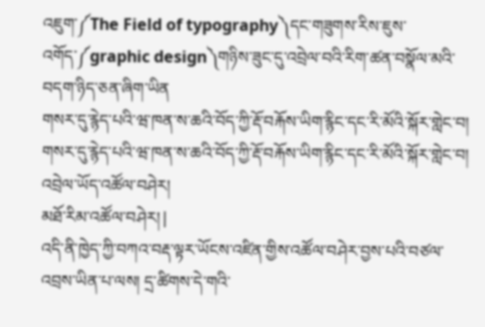འཇུག་༼The Field of typography༽དང་གཟུགས་རིས་ཇུས་འགོད་༼graphic design༽གཉིས་ཟུང་དུ་འབྲེལ་བའི་རིག་ཚན་བསྣོལ་མའི་བདག་ཉིད་ཅན་ཞིག་ཡིན
གསར་དུ་རྙེད་པའི་ཝ་ཁན་ས་ཆའི་བོད་ཀྱི་རྡོ་བརྐོས་ཡིག་རྙིང་དང་རི་མོའི་སྐོར་གླེང་བ།
གསར་དུ་རྙེད་པའི་ཝ་ཁན་ས་ཆའི་བོད་ཀྱི་རྡོ་བརྐོས་ཡིག་རྙིང་དང་རི་མོའི་སྐོར་གླེང་བ།
འབྲེལ་ཡོད་འཚོལ་བཤེར།
མཐོ་རིམ་འཚོལ་བཤེར། |
འདི་ནི་ཁྱེད་ཀྱི་བཀའ་བརྡ་ལྟར་ཡོངས་འཛིན་གྱིས་འཚོལ་བཤེར་བྱས་པའི་བཙལ་འབྲས་ཡིན་པ་ལས། དྲ་ཚིགས་དེ་གའི་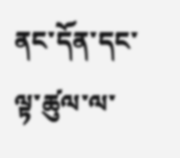ནང་དོན་དང་ལྟ་ཚུལ་ལ་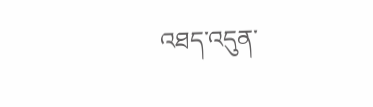འཐད་འདུན་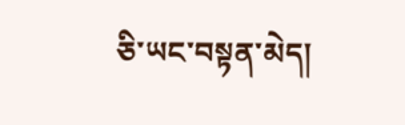ཅི་ཡང་བསྟན་མེད།